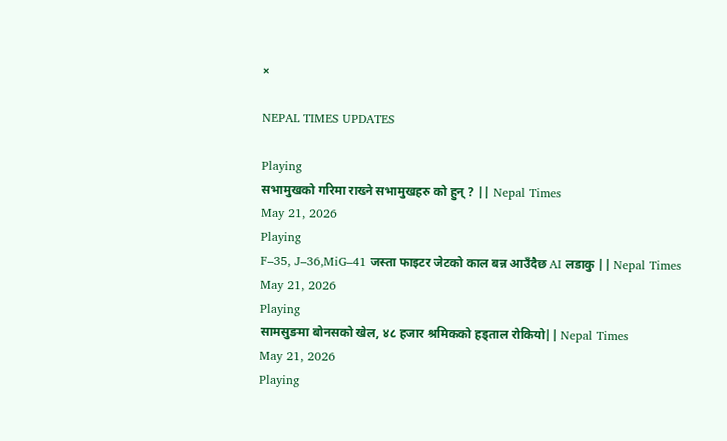×

NEPAL TIMES UPDATES

Playing
सभामुखको गरिमा राख्ने सभामुखहरु को हुन् ? || Nepal Times
May 21, 2026
Playing
F–35, J–36,MiG–41 जस्ता फाइटर जेटको काल बन्न आउँदैछ AI लडाकु || Nepal Times
May 21, 2026
Playing
सामसुङमा बोनसको खेल, ४८ हजार श्रमिकको हड्ताल रोकियो|| Nepal Times
May 21, 2026
Playing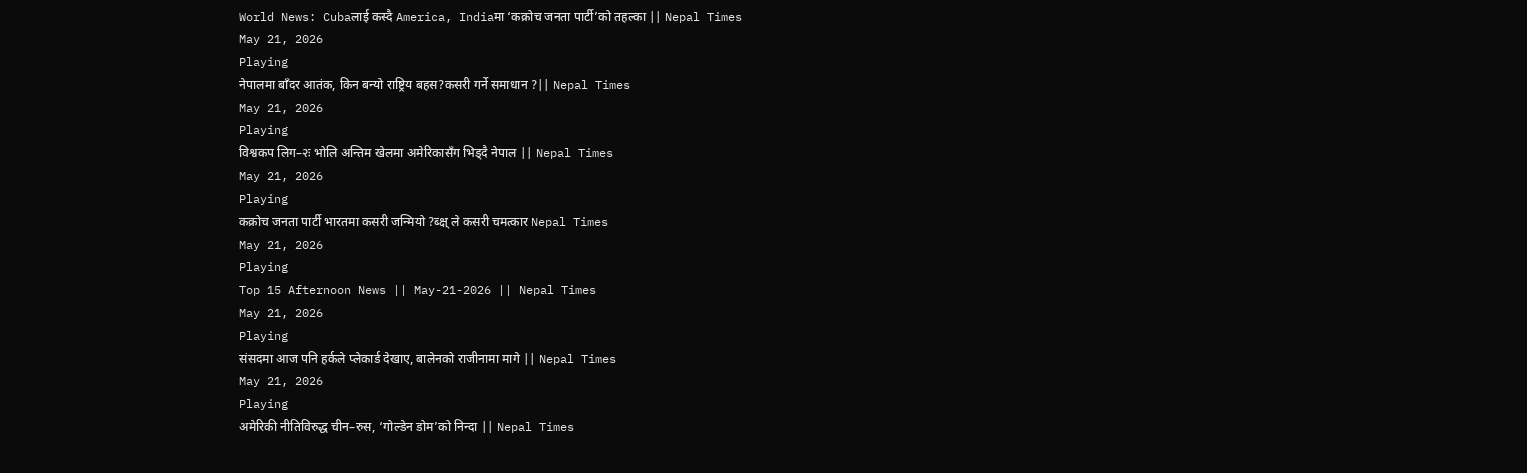World News: Cubaलाई कस्दै America, Indiaमा ‘कक्रोच जनता पार्टी’को तहल्का || Nepal Times
May 21, 2026
Playing
नेपालमा बाँदर आतंक, किन बन्यो राष्ट्रिय बहस?कसरी गर्ने समाधान ?|| Nepal Times
May 21, 2026
Playing
विश्वकप लिग–२ः भोलि अन्तिम खेलमा अमेरिकासँग भिड्दै नेपाल || Nepal Times
May 21, 2026
Playing
कक्रोच जनता पार्टी भारतमा कसरी जन्मियो ?ब्क्ष् ले कसरी चमत्कार Nepal Times
May 21, 2026
Playing
Top 15 Afternoon News || May-21-2026 || Nepal Times
May 21, 2026
Playing
संसदमा आज पनि हर्कले प्लेकार्ड देखाए, बालेनको राजीनामा मागे || Nepal Times
May 21, 2026
Playing
अमेरिकी नीतिविरुद्ध चीन–रुस, ‘गोल्डेन डोम’को निन्दा || Nepal Times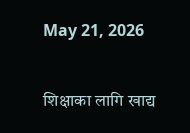May 21, 2026

शिक्षाका लागि खाद्य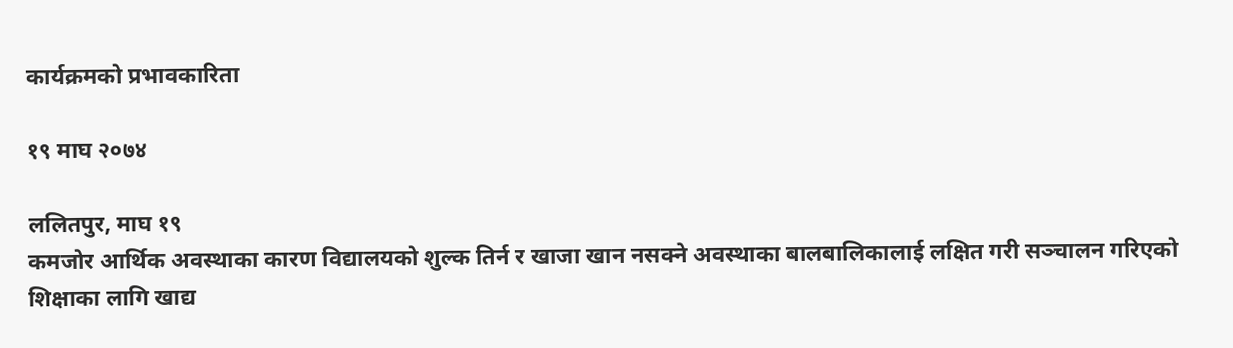कार्यक्रमको प्रभावकारिता

१९ माघ २०७४

ललितपुर, माघ १९
कमजोर आर्थिक अवस्थाका कारण विद्यालयको शुल्क तिर्न र खाजा खान नसक्ने अवस्थाका बालबालिकालाई लक्षित गरी सञ्चालन गरिएको शिक्षाका लागि खाद्य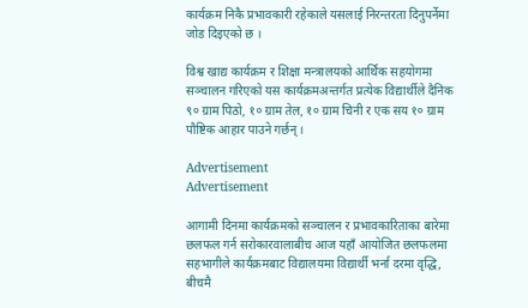कार्यक्रम निकै प्रभावकारी रहेकाले यसलाई निरन्तरता दिनुपर्नेमा जोड दिइएको छ ।

विश्व खाद्य कार्यक्रम र शिक्षा मन्त्रालयको आर्थिक सहयोगमा सञ्चालन गरिएको यस कार्यक्रमअन्तर्गत प्रत्येक विद्यार्थीले दैनिक ९० ग्राम पिठो, १० ग्राम तेल, १० ग्राम चिनी र एक सय १० ग्राम पौष्टिक आहार पाउने गर्छन् ।

Advertisement
Advertisement

आगामी दिनमा कार्यक्रमको सञ्चालन र प्रभावकारिताका बारेमा छलफल गर्न सरोकारवालाबीच आज यहाँ आयोजित छलफलमा सहभागीले कार्यक्रमबाट विद्यालयमा विद्यार्थी भर्ना दरमा वृद्धि, बीचमै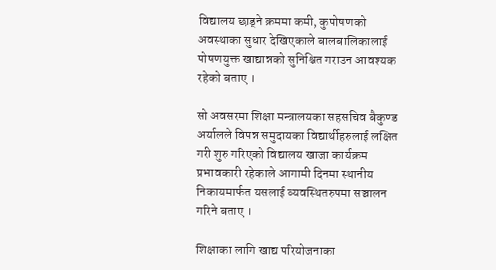विद्यालय छाड्ने क्रममा कमी, कुपोषणको अवस्थाका सुधार देखिएकाले बालबालिकालाई पोषणयुक्त खाद्यान्नको सुनिश्चित गराउन आवश्यक रहेको बताए ।

सो अवसरमा शिक्षा मन्त्रालयका सहसचिव बैकुण्ड अर्यालले विपन्न समुदायका विद्यार्थीहरुलाई लक्षित गरी शुरु गरिएको विद्यालय खाजा कार्यक्रम प्रभावकारी रहेकाले आगामी दिनमा स्थानीय निकायमार्फत यसलाई व्यवस्थितरुपमा सञ्चालन गरिने बताए ।

शिक्षाका लागि खाद्य परियोजनाका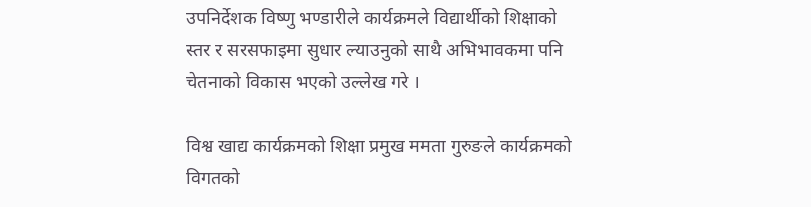उपनिर्देशक विष्णु भण्डारीले कार्यक्रमले विद्यार्थीको शिक्षाको स्तर र सरसफाइमा सुधार ल्याउनुको साथै अभिभावकमा पनि चेतनाको विकास भएको उल्लेख गरे ।

विश्व खाद्य कार्यक्रमको शिक्षा प्रमुख ममता गुरुङले कार्यक्रमको विगतको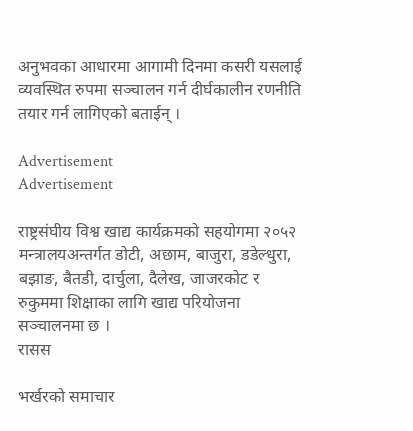अनुभवका आधारमा आगामी दिनमा कसरी यसलाई व्यवस्थित रुपमा सञ्चालन गर्न दीर्घकालीन रणनीति तयार गर्न लागिएको बताईन् ।

Advertisement
Advertisement

राष्ट्रसंघीय विश्व खाद्य कार्यक्रमको सहयोगमा २०५२ मन्त्रालयअन्तर्गत डोटी, अछाम, बाजुरा, डडेल्धुरा, बझाङ, बैतडी, दार्चुला, दैलेख, जाजरकोट र रुकुममा शिक्षाका लागि खाद्य परियोजना सञ्चालनमा छ ।
रासस

भर्खरको समाचार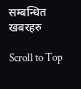सम्बन्धित खबरहरु

Scroll to Top